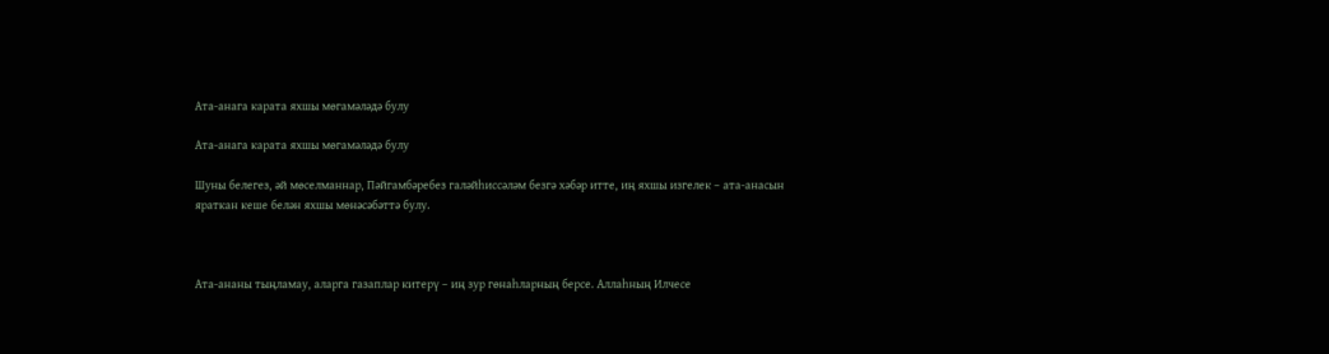Ата-анага карата яхшы мөгамәләдә булу

Ата-анага карата яхшы мөгамәләдә булу

Шуны белегез, әй мөселманнар, Пәйгамбәребез галәйһиссәләм безгә хәбәр итте, иң яхшы изгелек – ата-анасын яраткан кеше белән яхшы мөнәсәбәттә булу.



Ата-ананы тыңламау, аларга газаплар китерү – иң зур гөнаһларның берсе. Аллаһның Илчесе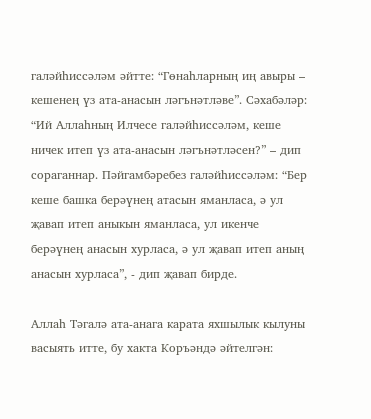галәйһиссәләм әйтте: “Гөнаһларның иң авыры – кешенең үз ата-анасын ләгънәтләве”. Сәхабәләр: “Ий Аллаһның Илчесе галәйһиссәләм, кеше ничек итеп үз ата-анасын ләгънәтләсен?” – дип сораганнар. Пәйгамбәребез галәйһиссәләм: “Бер кеше башка берәүнең атасын яманласа, ә ул җавап итеп аныкын яманласа, ул икенче берәүнең анасын хурласа, ә ул җавап итеп аның анасын хурласа”, - дип җавап бирде.

Аллаһ Тәгалә ата-анага карата яхшылык кылуны васыять итте, бу хакта Коръәндә әйтелгән: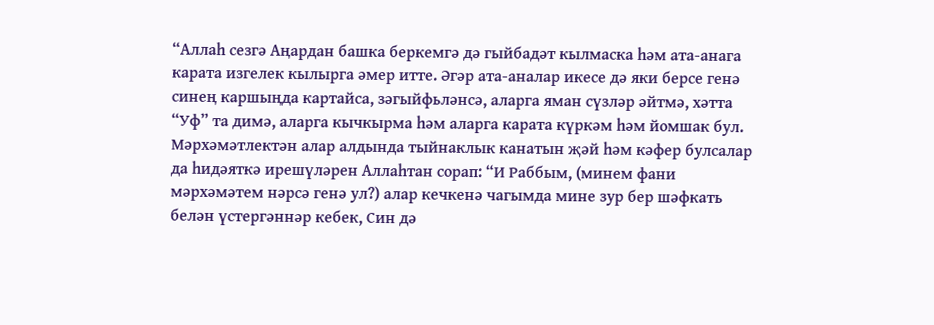“Аллаһ сезгә Аңардан башка беркемгә дә гыйбадәт кылмаска һәм ата-анага карата изгелек кылырга әмер итте. Әгәр ата-аналар икесе дә яки берсе генә синең каршыңда картайса, зәгыйфьләнсә, аларга яман сүзләр әйтмә, хәтта “Уф” та димә, аларга кычкырма һәм аларга карата күркәм һәм йомшак бул. Мәрхәмәтлектән алар алдында тыйнаклык канатын җәй һәм кәфер булсалар да һидәяткә ирешүләрен Аллаһтан сорап: “И Раббым, (минем фани мәрхәмәтем нәрсә генә ул?) алар кечкенә чагымда мине зур бер шәфкать белән үстергәннәр кебек, Син дә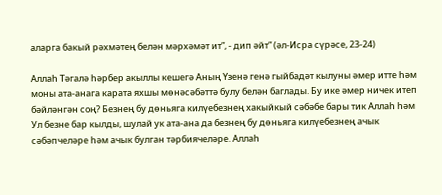аларга бакый рәхмәтең белән мәрхәмәт ит”, - дип әйт” (әл-Исра сүрәсе, 23-24)

Аллаһ Тәгалә һәрбер акыллы кешегә Аның Үзенә генә гыйбадәт кылуны әмер итте һәм моны ата-анага карата яхшы мөнәсәбәттә булу белән баглады. Бу ике әмер ничек итеп бәйләнгән соң? Безнең бу дөньяга килүебезнең хакыйкый сәбәбе бары тик Аллаһ һәм Ул безне бар кылды, шулай ук ата-ана да безнең бу дөньяга килүебезнең ачык сәбәпчеләре һәм ачык булган тәрбиячеләре. Аллаһ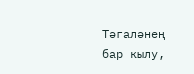Тәгаләнең бар кылу,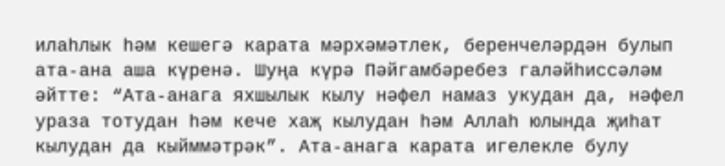илаһлык һәм кешегә карата мәрхәмәтлек, беренчеләрдән булып ата-ана аша күренә. Шуңа күрә Пәйгамбәребез галәйһиссәләм әйтте: “Ата-анага яхшылык кылу нәфел намаз укудан да, нәфел ураза тотудан һәм кече хаҗ кылудан һәм Аллаһ юлында җиһат кылудан да кыйммәтрәк”. Ата-анага карата игелекле булу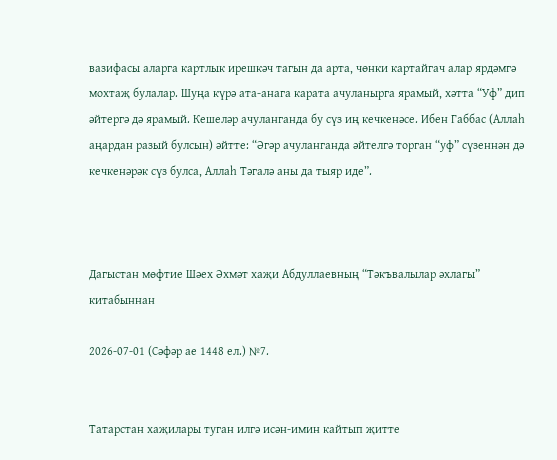вазифасы аларга картлык ирешкәч тагын да арта, чөнки картайгач алар ярдәмгә мохтаҗ булалар. Шуңа күрә ата-анага карата ачуланырга ярамый, хәтта “Уф” дип әйтергә дә ярамый. Кешеләр ачуланганда бу сүз иң кечкенәсе. Ибен Габбас (Аллаһ аңардан разый булсын) әйтте: “Әгәр ачуланганда әйтелгә торган “уф” сүзеннән дә кечкенәрәк сүз булса, Аллаһ Тәгалә аны да тыяр иде”.



Дагыстан мөфтие Шәех Әхмәт хаҗи Абдуллаевның “Тәкъвалылар әхлагы” китабыннан

2026-07-01 (Сәфәр ае 1448 ел.) №7.


Татарстан хаҗилары туган илгә исән-имин кайтып җитте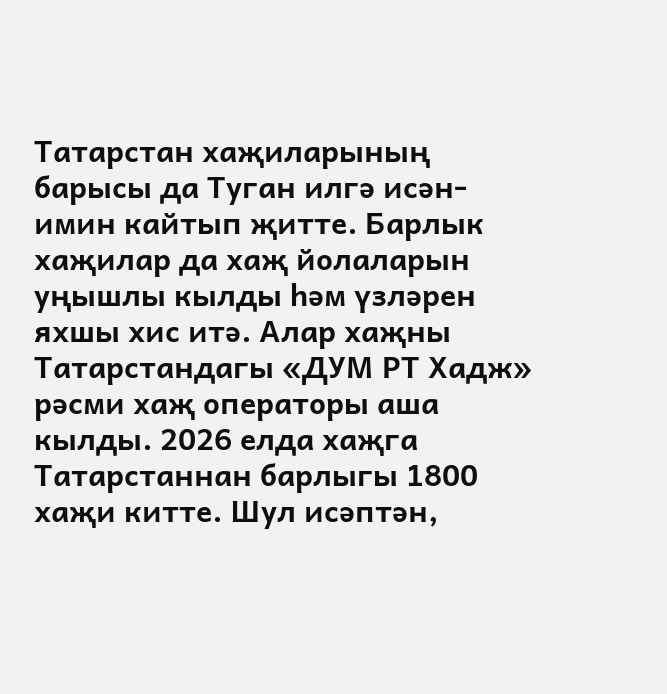Татарстан хаҗиларының барысы да Туган илгә исән-имин кайтып җитте. Барлык хаҗилар да хаҗ йолаларын уңышлы кылды һәм үзләрен яхшы хис итә. Алар хаҗны Татарстандагы «ДУМ РТ Хадж» рәсми хаҗ операторы аша кылды. 2026 елда хаҗга Татарстаннан барлыгы 1800 хаҗи китте. Шул исәптән,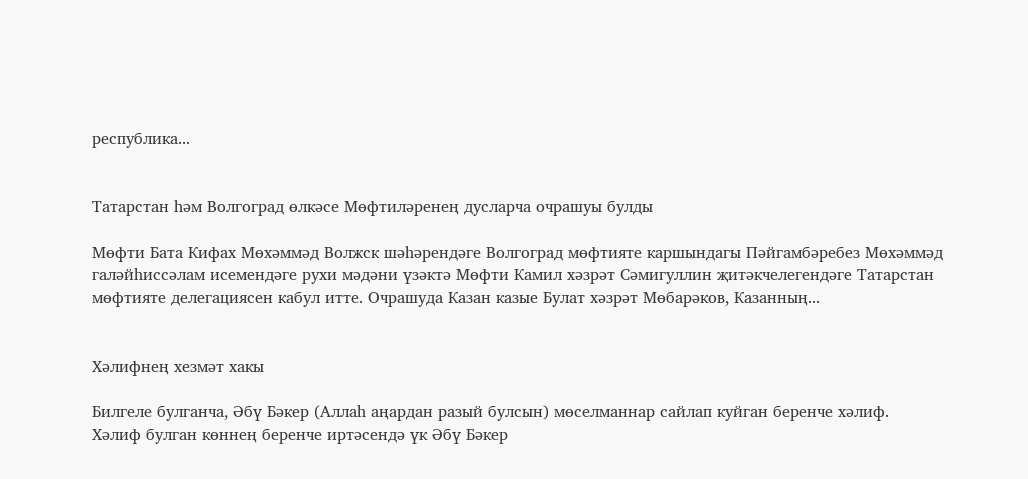республика...


Татарстан һәм Волгоград өлкәсе Мөфтиләренең дусларча очрашуы булды

Мөфти Бата Кифах Мөхәммәд Волжск шәһәрендәге Волгоград мөфтияте каршындагы Пәйгамбәребез Мөхәммәд галәйһиссәлам исемендәге рухи мәдәни үзәктә Мөфти Камил хәзрәт Сәмигуллин җитәкчелегендәге Татарстан мөфтияте делегациясен кабул итте. Очрашуда Казан казые Булат хәзрәт Мөбарәков, Казанның...


Хәлифнең хезмәт хакы

Билгеле булганча, Әбү Бәкер (Аллаһ аңардан разый булсын) мөселманнар сайлап куйган беренче хәлиф.   Хәлиф булган көннең беренче иртәсендә үк Әбү Бәкер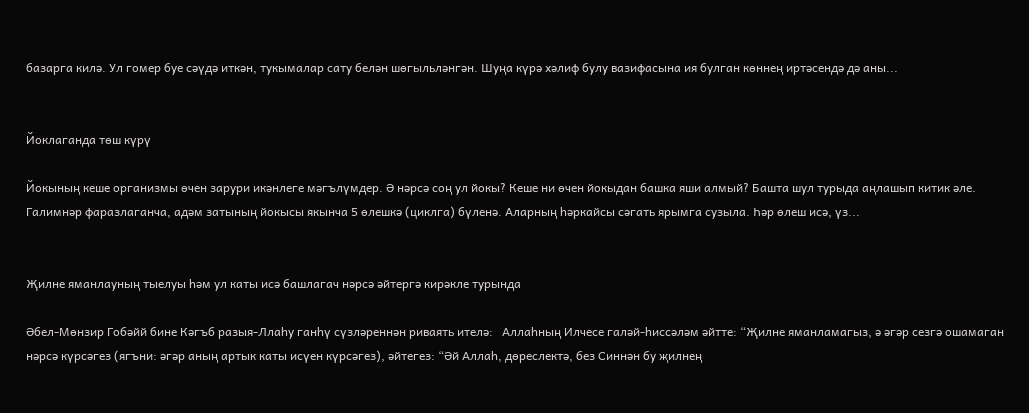базарга килә. Ул гомер буе сәүдә иткән, тукымалар сату белән шөгыльләнгән. Шуңа күрә хәлиф булу вазифасына ия булган көннең иртәсендә дә аны...


Йоклаганда төш күрү

Йокының кеше организмы өчен зарури икәнлеге мәгълүмдер. Ә нәрсә соң ул йокы? Кеше ни өчен йокыдан башка яши алмый? Башта шул турыда аңлашып китик әле.   Галимнәр фаразлаганча, адәм затының йокысы якынча 5 өлешкә (циклга) бүленә. Аларның һәркайсы сәгать ярымга сузыла. Һәр өлеш исә, үз...


Җилне яманлауның тыелуы һәм ул каты исә башлагач нәрсә әйтергә кирәкле турында

Әбел-Мөнзир Гобәйй бине Кәгъб разыя-Ллаһу ганһү сүзләреннән риваять ителә:   Аллаһның Илчесе галәй-һиссәләм әйтте: “Җилне яманламагыз, ә әгәр сезгә ошамаган нәрсә күрсәгез (ягъни: әгәр аның артык каты исүен күрсәгез), әйтегез: “Әй Аллаһ, дөреслектә, без Синнән бу җилнең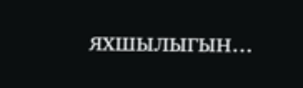яхшылыгын...